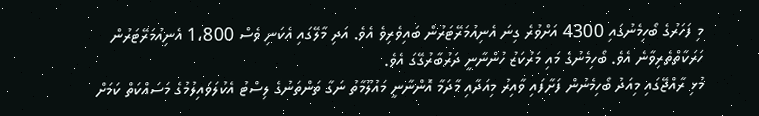މި ފަހަރުގެ ބޯހިމެނުގައި 4300 އަށްވުރެ ގިނަ އެނިއުމަރޭޓަރުން ބައިވެރިވެ އެވެ. އަދި މާލޭގައި އެކަނި ވެސް 1،800 އެނިއުމަރޭޓަރުން ހަރަކާތްތެރިވާނެ އެވެ. ބޯހިމެނުގެ މައި މަރުކަޒު ހުންނާނީ ދަރުބާރުގޭގަ އެވެ.
މުޅި ރާއްޖޭގައި މިއަދު ބޯހިމެނުން ފަށާފައި ވާއިރު މިއަދާއި މާދަމާ އޮންނާނީ މައުލޫމާތު ނަގާ ތަންތަނުގެ ލިސްޓު އެކުލަވައިލުމުގެ މަސައްކަތް ކަމަށް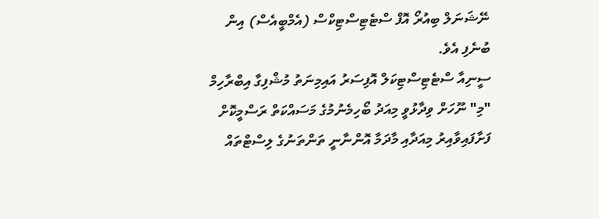ނޭޝަނަލް ބިއުރޯ އޮފް ސްޓެޓިސްޓިކްސް (އެމްބީއެސް) އިން ބުނެފި އެވެ.
ސީނިއާ ސްޓެޓިސްޓިކަލް އޮފިސަރު އައިމިނަތު މުޝްފިގާ އިބްރާހިމް "މި" ނޫހަށް ވިދާޅުވީ މިއަދު ބޯހިމެނުމުގެ މަސައްކަތް ރަސްމީކޮށް ފަށާފައިވާއިރު މިއަދާއި މާދަމާ އޮންނާނީ ތަންތަނުގެ ލިސްޓްތައް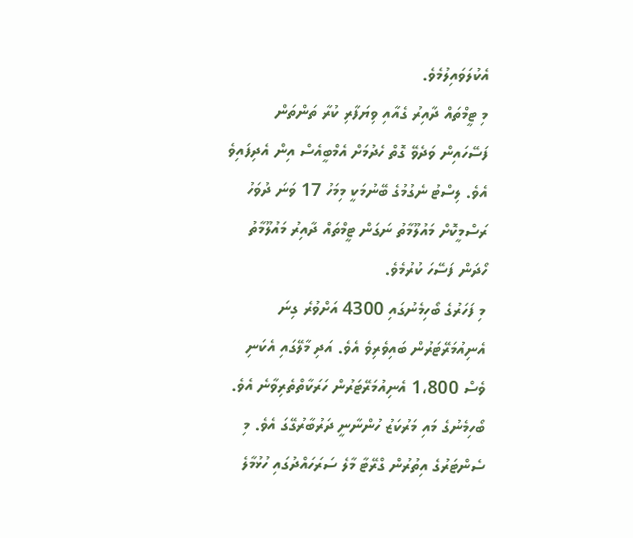އެކުލަވައިލުމެވެ.
މި ޓީމްތައް ދާއިރު ގެއާއި ވިޔަފާރި ކުރާ ތަންތަން ފަސޭހައިން ވަދެވޭ ގޮތް ހެދުމަށް އެމްބީއެސް އިން އެދިފައިވެ އެވެ. ލިސްޓު ނެގުމުގެ ބޭނުމަކީ މިމަހު 17 ވަނަ ދުވަހު ރަސްމީކޮށް މައުލޫމާތު ނަގަން ޓީމްތައް ދާއިރު މައުލޫމާތު ހޯދަން ފަސޭހަ ކުރުމެވެ.
މި ފަހަރުގެ ބޯހިމެނުގައި 4300 އަށްވުރެ ގިނަ އެނިއުމަރޭޓަރުން ބައިވެރިވެ އެވެ. އަދި މާލޭގައި އެކަނި ވެސް 1،800 އެނިއުމަރޭޓަރުން ހަރަކާތްތެރިވާނެ އެވެ. ބޯހިމެނުގެ މައި މަރުކަޒު ހުންނާނީ ދަރުބާރުގޭގަ އެވެ. މި ސެންޓަރުގެ އިތުރުން ގްރޭޓާ މާލެ ސަރަހައްދުގައި ހުޅުމާލެ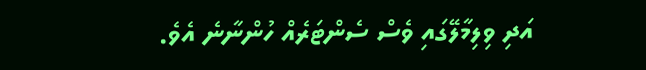އަދި ވިލިމާލޭގައި ވެސް ސެންޓަރެއް ހުންނާނެ އެވެ.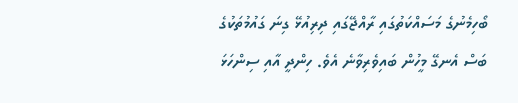ބޯހިމެނުގެ މަސައްކަތުގައި ރާއްޖޭގައި ދިރިއުޅޭ ގިނަ ގައުމުތަކުގެ ބަސް އެނގޭ މީހުން ބައިވެރިވާނެ އެވެ. ހިންދީ އާއި ސިންހަޅަ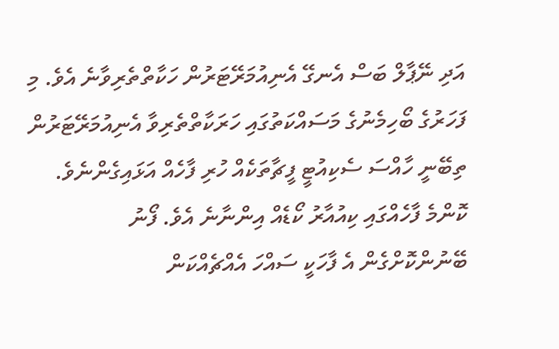އަދި ނޭޕާލް ބަސް އެނގޭ އެނިއުމަރޭޓަރުން ހަކާތްތެރިވާނެ އެވެ. މި ފަހަރުގެ ބޯހިމެނުގެ މަސައްކަތުގައި ހަރަކާތްތެރިވާ އެނިއުމަރޭޓަރުން ތިބޭނީ ހާއްސަ ސެކިއުޓީ ފީޗާތަކެއް ހުރި ފާހެއް އަޅައިގެންނެވެ. ކޮންމެ ފާހެއްގައި ކިއުއާރު ކޯޑެއް އިންނާނެ އެވެ. ފޯނު ބޭނުންކޮށްގެން އެ ފާހަކީ ސައްހަ އެއްޗެއްކަން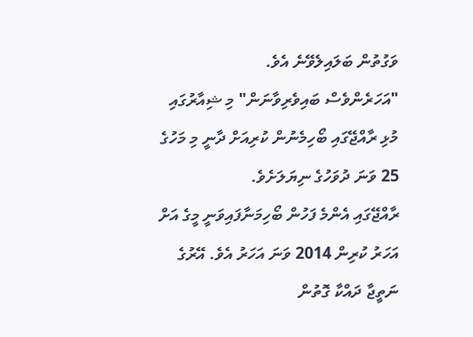ވަގުތުން ބަލައިލެވޭނެ އެވެ.
"އަހަރެންވެސް ބައިވެރިވާނަން" މި ޝިއާރުގައި މުޅި ރާއްޖޭގައި ބޯހިމެނުން ކުރިއަށް ދާނީ މި މަހުގެ 25 ވަނަ ދުވަހުގެ ނިޔަލަށެވެ.
ރާއްޖޭގައި އެންމެ ފަހުން ބޯހިމަނާފައިވަނީ މީގެ އަށް އަހަރު ކުރިން 2014 ވަނަ އަހަރު އެވެ. އޭރުގެ ނަތީޖާ ދައްކާ ގޮތުން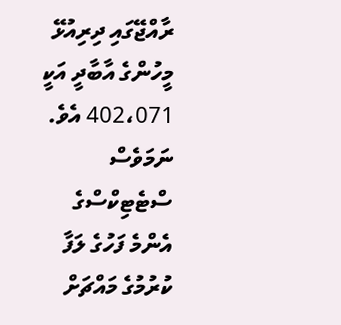ރާއްޖޭގައި ދިރިއުޅޭ މީހުންގެ އާބާދީ އަކީ 402،071 އެވެ. ނަމަވެސް ސްޓެޓިކްސްގެ އެންމެ ފަހުގެ ލަފާ ކުރުމުގެ މައްޗަށް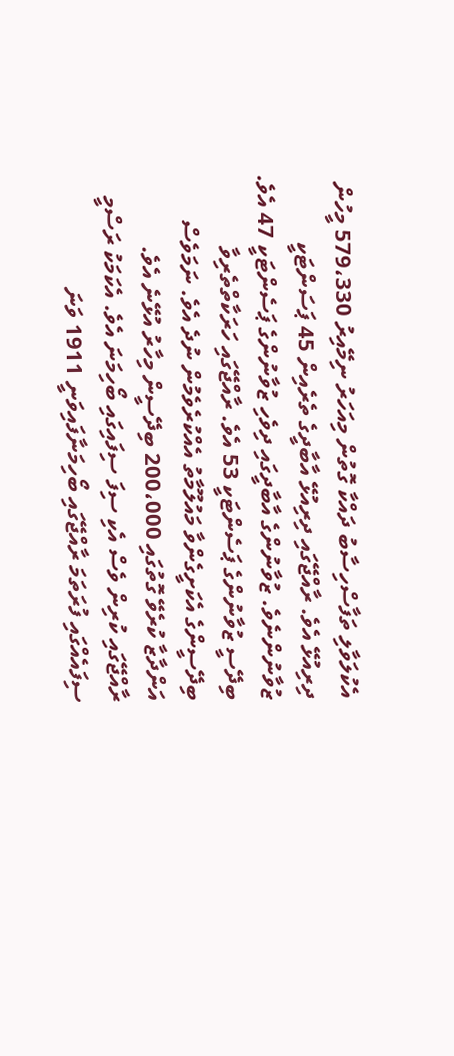އެކުލަވާލި ތަފާސްހިސާބު ދައްކާ ގޮތުން މިއަހަރު ނިމޭއިރު 579،330 މީހުން ދިރިއުޅޭ އެވެ. ރާއްޖޭގައި ދިރިއުޅޭ އާބާދީގެ ތެރެއިން 45 ޕަސަންޓަކީ ޒުވާނުންނެވެ. ޒުވާނުންގެ އާބާދީގައި ދިވެހި ޒުވާނުންގެ ޕަސެންޓަކީ 47 އެވެ. ބިދޭސީ ޒުވާނުންގެ ޕަސެންޓަކީ 53 އެވެ. ރާއްޖޭގައި ހަރަކާތްތެރިވާ ބިދޭސީންގެ އެކަށީގެންވާ މައުލޫމާތު އެއްކުރެވެމުން ނުދެ އެވެ. ނަމަވެސް އަންދާޒާ ކުރެވޭ ގޮތުގައި 200،000 ބިދޭސީން މިހާރު އުޅޭނެ އެވެ.
ރާއްޖޭގައި ކުރިން ވެސް އެކި ސިފަ ސިފައިގައި ބޯހިމަނަ އެވެ. އެކަމަކު ރަސްމީ ސިފައެއްގައި ފުރަތަމަ ރާއްޖޭގައި ބޯހިމަނާފައިވަނީ 1911 ވަނަ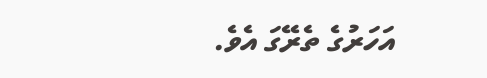އަހަރުގެ ތެރޭގަ އެވެ.